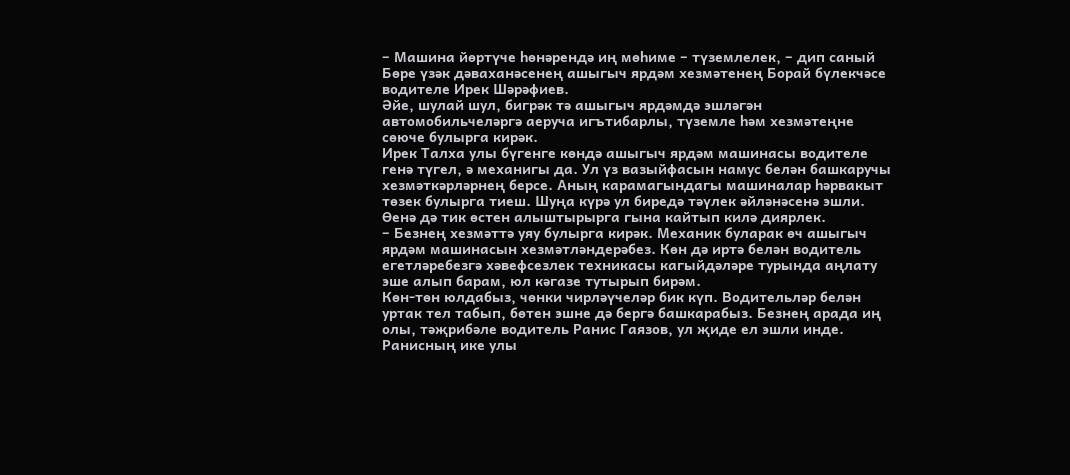– Машина йөртүче һөнәрендә иң мөһиме – түземлелек, – дип саный Бөре үзәк дәваханәсенең ашыгыч ярдәм хезмәтенең Борай бүлекчәсе водителе Ирек Шәрәфиев.
Әйе, шулай шул, бигрәк тә ашыгыч ярдәмдә эшләгән автомобильчеләргә аеруча игътибарлы, түземле һәм хезмәтеңне сөюче булырга кирәк.
Ирек Талха улы бүгенге көндә ашыгыч ярдәм машинасы водителе генә түгел, ә механигы да. Ул үз вазыйфасын намус белән башкаручы хезмәткәрләрнең берсе. Аның карамагындагы машиналар һәрвакыт төзек булырга тиеш. Шуңа күрә ул биредә тәүлек әйләнәсенә эшли. Өенә дә тик өстен алыштырырга гына кайтып килә диярлек.
– Безнең хезмәттә уяу булырга кирәк. Механик буларак өч ашыгыч ярдәм машинасын хезмәтләндерәбез. Көн дә иртә белән водитель егетләребезгә хәвефсезлек техникасы кагыйдәләре турында аңлату эше алып барам, юл кәгазе тутырып бирәм.
Көн-төн юлдабыз, чөнки чирләүчеләр бик күп. Водительләр белән уртак тел табып, бөтен эшне дә бергә башкарабыз. Безнең арада иң олы, тәҗрибәле водитель Ранис Гаязов, ул җиде ел эшли инде. Ранисның ике улы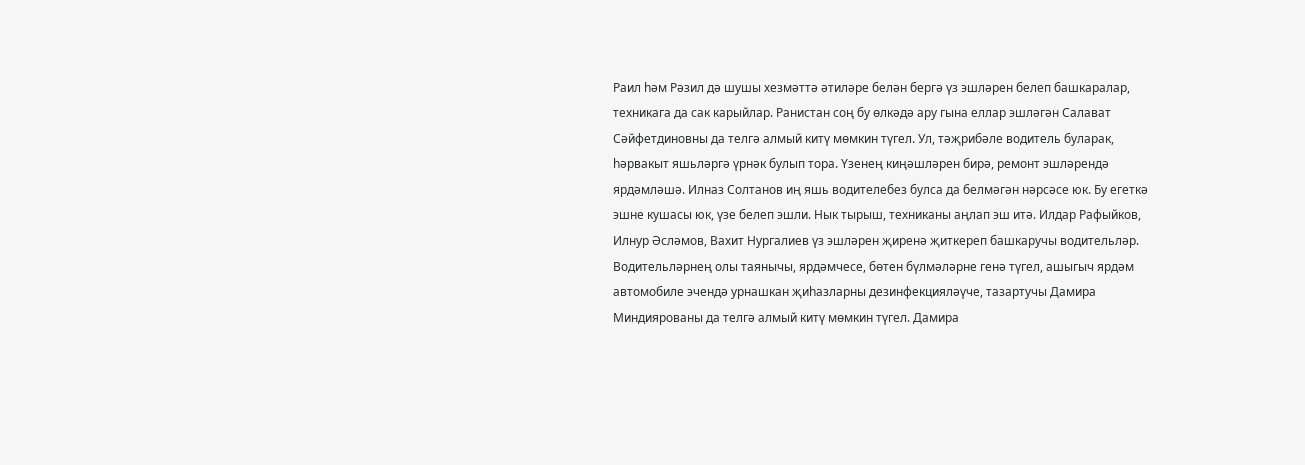Раил һәм Рәзил дә шушы хезмәттә әтиләре белән бергә үз эшләрен белеп башкаралар, техникага да сак карыйлар. Ранистан соң бу өлкәдә ару гына еллар эшләгән Салават Сәйфетдиновны да телгә алмый китү мөмкин түгел. Ул, тәҗрибәле водитель буларак, һәрвакыт яшьләргә үрнәк булып тора. Үзенең киңәшләрен бирә, ремонт эшләрендә ярдәмләшә. Илназ Солтанов иң яшь водителебез булса да белмәгән нәрсәсе юк. Бу егеткә эшне кушасы юк, үзе белеп эшли. Нык тырыш, техниканы аңлап эш итә. Илдар Рафыйков, Илнур Әсләмов, Вахит Нургалиев үз эшләрен җиренә җиткереп башкаручы водительләр. Водительләрнең олы таянычы, ярдәмчесе, бөтен бүлмәләрне генә түгел, ашыгыч ярдәм автомобиле эчендә урнашкан җиһазларны дезинфекцияләүче, тазартучы Дамира Миндиярованы да телгә алмый китү мөмкин түгел. Дамира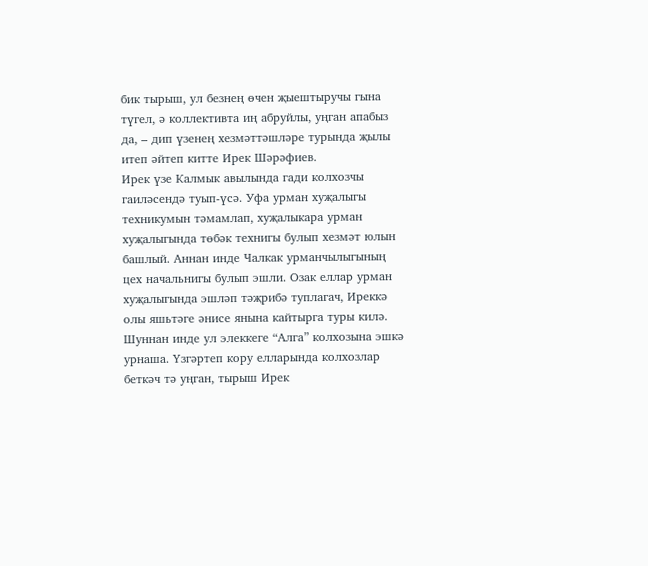бик тырыш, ул безнең өчен җыештыручы гына түгел, ә коллективта иң абруйлы, уңган апабыз да, – дип үзенең хезмәттәшләре турында җылы итеп әйтеп китте Ирек Шәрәфиев.
Ирек үзе Калмык авылында гади колхозчы гаиләсендә туып-үсә. Уфа урман хуҗалыгы техникумын тәмамлап, хуҗалыкара урман хуҗалыгында төбәк технигы булып хезмәт юлын башлый. Аннан инде Чалкак урманчылыгының цех начальнигы булып эшли. Озак еллар урман хуҗалыгында эшләп тәҗрибә туплагач, Иреккә олы яшьтәге әнисе янына кайтырга туры килә. Шуннан инде ул элеккеге “Алга” колхозына эшкә урнаша. Үзгәртеп кору елларында колхозлар беткәч тә уңган, тырыш Ирек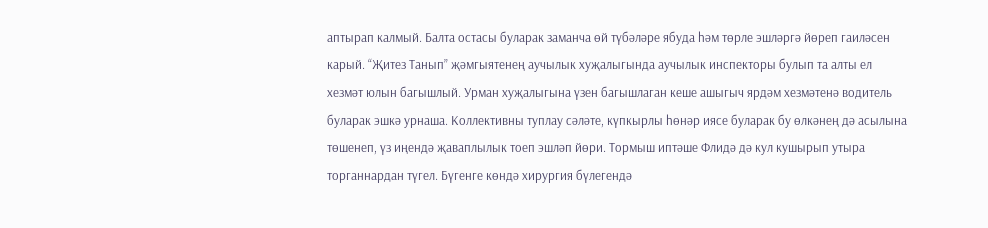аптырап калмый. Балта остасы буларак заманча өй түбәләре ябуда һәм төрле эшләргә йөреп гаиләсен карый. “Җитез Танып” җәмгыятенең аучылык хуҗалыгында аучылык инспекторы булып та алты ел хезмәт юлын багышлый. Урман хуҗалыгына үзен багышлаган кеше ашыгыч ярдәм хезмәтенә водитель буларак эшкә урнаша. Коллективны туплау сәләте, күпкырлы һөнәр иясе буларак бу өлкәнең дә асылына төшенеп, үз иңендә җаваплылык тоеп эшләп йөри. Тормыш иптәше Флидә дә кул кушырып утыра торганнардан түгел. Бүгенге көндә хирургия бүлегендә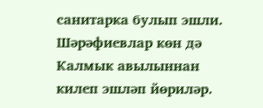санитарка булып эшли. Шәрәфиевлар көн дә Калмык авылыннан килеп эшләп йөриләр.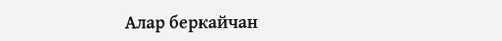Алар беркайчан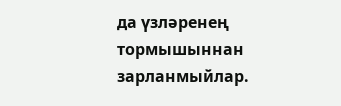да үзләренең тормышыннан зарланмыйлар.